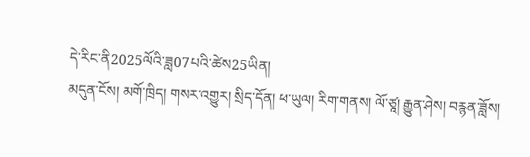དེ་རིང་ནི2025ལོའི་ཟླ07པའི་ཚེས25ཡིན།
མདུན་ངོས། མགོ་ཁྲིད། གསར་འགྱུར། སྲིད་དོན། ཕ་ཡུལ། རིག་གནས། ལོ་ཙཱ། རྒྱུན་ཤེས། བརྙན་ཟློས།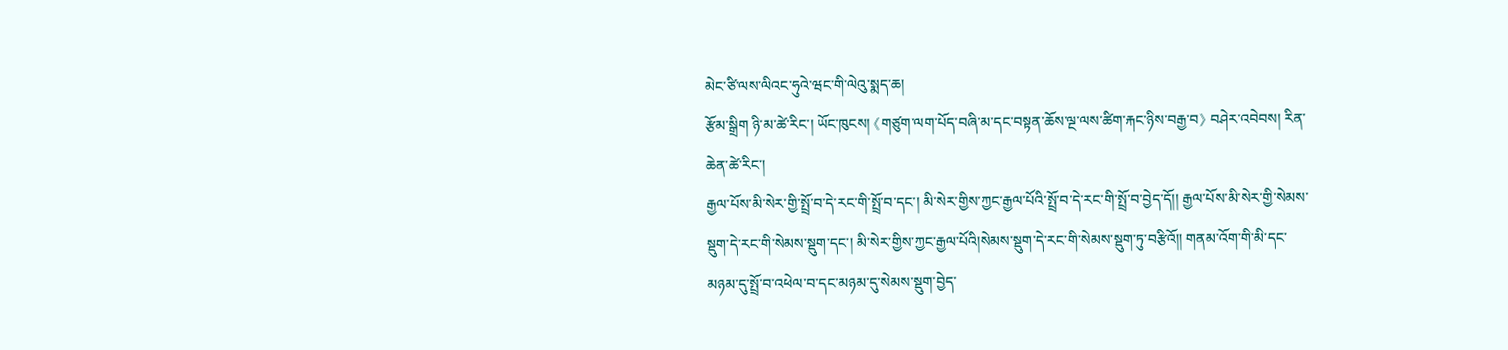མེང་ཙི་ལས་ལིའང་ཧུའེ་ཝང་གི་ལེའུ་སྨད་ཆ།
རྩོམ་སྒྲིག ཉི་མ་ཚེ་རིང་། ཡོང་ཁུངས། 《གཙུག་ལག་པོད་བཞི་མ་དང་བསྟན་ཆོས་ལྔ་ལས་ཚིག་རྐང་ཉིས་བརྒྱ་བ》 བཤེར་འབེབས། རིན་ཆེན་ཚེ་རིང་།
རྒྱལ་པོས་མི་སེར་གྱི་སྤྲོ་བ་དེ་རང་གི་སྤྲོ་བ་དང་། མི་སེར་གྱིས་ཀྱང་རྒྱལ་པོའི་སྤྲོ་བ་དེ་རང་གི་སྤྲོ་བ་བྱེད་དོ།། རྒྱལ་པོས་མི་སེར་གྱི་སེམས་སྡུག་དེ་རང་གི་སེམས་སྡུག་དང་། མི་སེར་གྱིས་ཀྱང་རྒྱལ་པོའི།སེམས་སྡུག་དེ་རང་གི་སེམས་སྡུག་ཏུ་བརྩིའོ།། གནམ་འོག་གི་མི་དང་མཉམ་དུ་སྤྲོ་བ་འཕེལ་བ་དང་མཉམ་དུ་སེམས་སྡུག་བྱེད་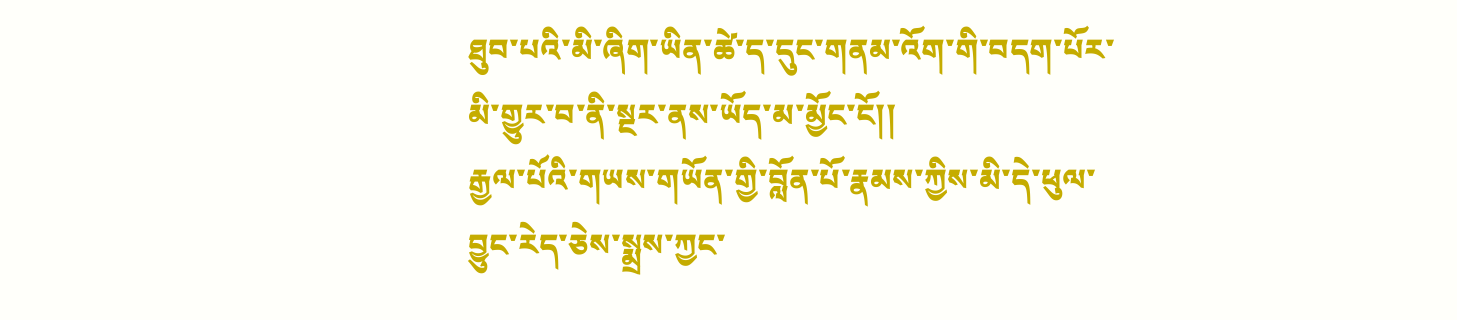ཐུབ་པའི་མི་ཞིག་ཡིན་ཚེ་ད་དུང་གནམ་འོག་གི་བདག་པོར་མི་གྱུར་བ་ནི་སྔར་ནས་ཡོད་མ་མྱོང་ངོ།།
རྒྱལ་པོའི་གཡས་གཡོན་གྱི་བློན་པོ་རྣམས་ཀྱིས་མི་དེ་ཕུལ་བྱུང་རེད་ཅེས་སྨྲས་ཀྱང་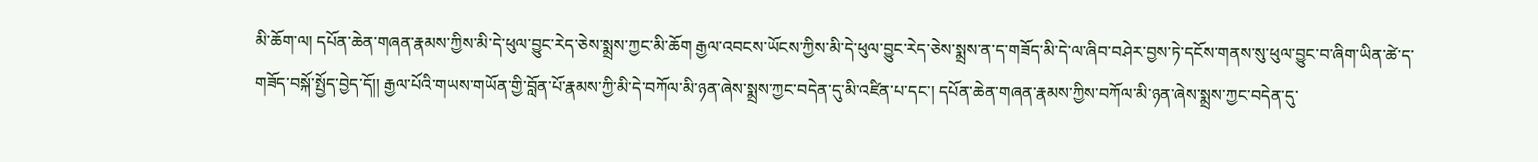མི་ཆོག་ལ། དཔོན་ཆེན་གཞན་རྣམས་ཀྱིས་མི་དེ་ཕུལ་བྱུང་རེད་ཅེས་སྨྲས་ཀྱང་མི་ཆོག རྒྱལ་འབངས་ཡོངས་ཀྱིས་མི་དེ་ཕུལ་བྱུང་རེད་ཅེས་སྨྲས་ན་ད་གཟོད་མི་དེ་ལ་ཞིབ་བཤེར་བྱས་ཏེ་དངོས་གནས་སུ་ཕུལ་བྱུང་བ་ཞིག་ཡིན་ཚེ་ད་གཟོད་བསྐོ་སྤྱོད་བྱེད་དོ།། རྒྱལ་པོའི་གཡས་གཡོན་གྱི་བློན་པོ་རྣམས་ཀྱི་མི་དེ་བཀོལ་མི་ཉན་ཞེས་སྨྲས་ཀྱང་བདེན་དུ་མི་འཛིན་པ་དང་། དཔོན་ཆེན་གཞན་རྣམས་ཀྱིས་བཀོལ་མི་ཉན་ཞེས་སྨྲས་ཀྱང་བདེན་དུ་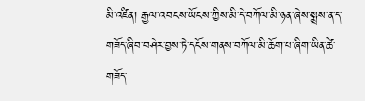མི་འཛིན། རྒྱལ་འབངས་ཡོངས་ཀྱིས་མི་དེ་བཀོལ་མི་ཉན་ཞེས་སྨྲས་ན་ད་གཟོད་ཞིབ་བཤེར་བྱས་ཏེ་དངོས་གནས་བཀོལ་མི་ཆོག་པ་ཞིག་ཡིན་ཚེ་གཟོད་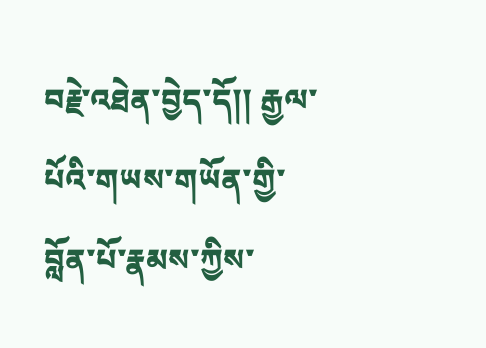བརྗེ་འཐེན་བྱེད་དོ།། རྒྱལ་པོའི་གཡས་གཡོན་གྱི་བློན་པོ་རྣམས་ཀྱིས་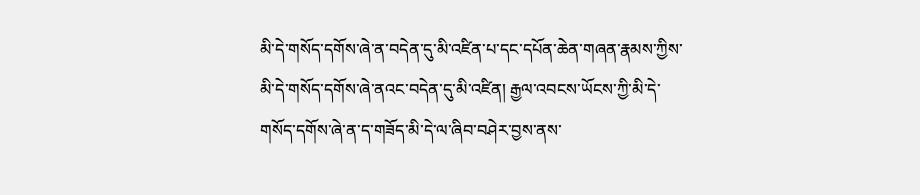མི་དེ་གསོད་དགོས་ཞེ་ན་བདེན་དུ་མི་འཛིན་པ་དང་དཔོན་ཆེན་གཞན་རྣམས་ཀྱིས་མི་དེ་གསོད་དགོས་ཞེ་ནའང་བདེན་དུ་མི་འཛིན། རྒྱལ་འབངས་ཡོངས་ཀྱི་མི་དེ་གསོད་དགོས་ཞེ་ན་ད་གཟོད་མི་དེ་ལ་ཞིབ་བཤེར་བྱས་ནས་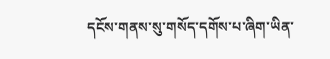དངོས་གནས་སུ་གསོད་དགོས་པ་ཞིག་ཡིན་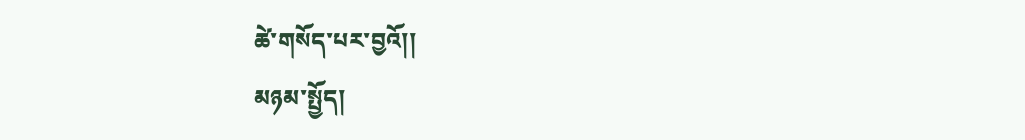ཚེ་གསོད་པར་བྱའོ།།
མཉམ་སྤྱོད།